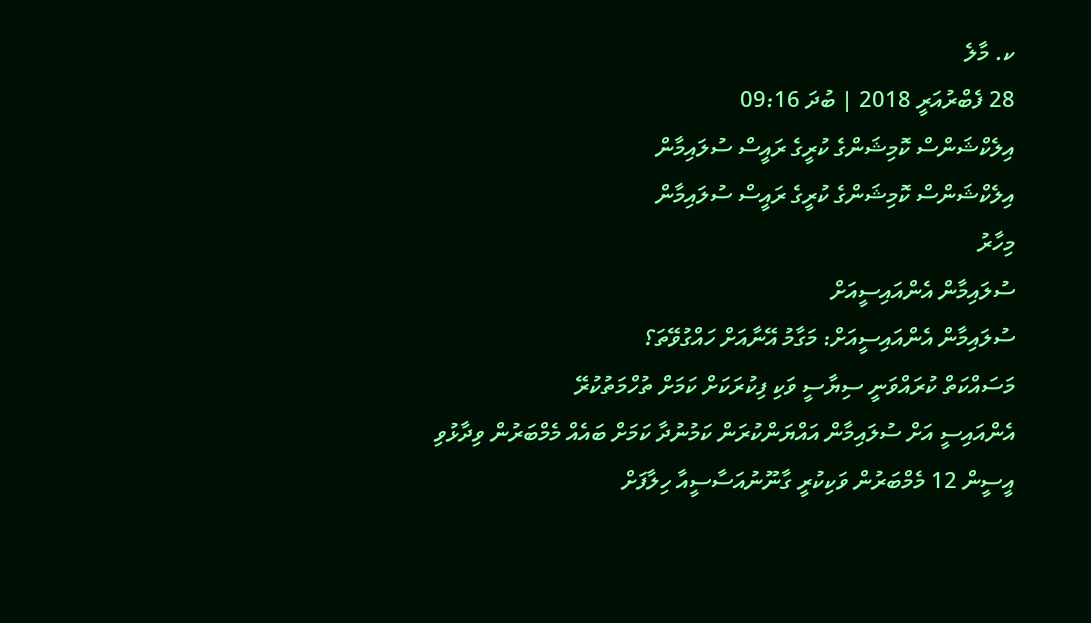ކ. މާލެ
28 ފެބްރުއަރީ 2018 | ބުދަ 09:16
އިލެކްޝަންސް ކޮމިޝަންގެ ކުރީގެ ރައީސް ސުލައިމާން
އިލެކްޝަންސް ކޮމިޝަންގެ ކުރީގެ ރައީސް ސުލައިމާން
މިހާރު
ސުލައިމާން އެންއައިސީއަށް
ސުލައިމާން އެންއައިސީއަށް: މަގާމު އޭނާއަށް ހައްގުވޭތަ؟
މަސައްކަތް ކުރައްވަނީ ސިޔާސީ ވަކި ފިކުރަކަށް ކަމަށް ތުހްމަތުކުރޭ
އެންއައިސީ އަށް ސުލައިމާން އައްޔަންކުރަން ކަމުނުދާ ކަމަށް ބައެއް މެމްބަރުން ވިދާޅުވި
އީސީން 12 މެމްބަރުން ވަކިކުރީ ގާނޫނުއަސާސީއާ ހިލާފަށް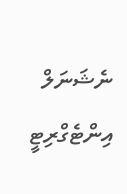ނެޝަނަލް އިންޓެގްރިޓީ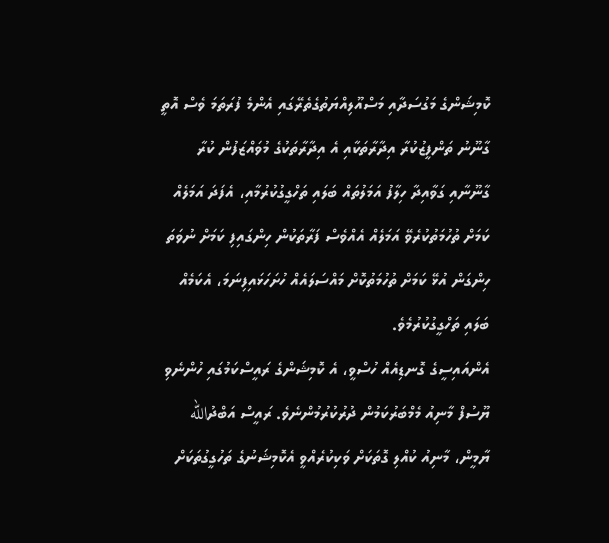ކޮމިޝަންގެ މަގުސަދާއި މަސްއޫލިއްޔަތުގެތެރޭގައި އެންމެ ފުރަތަމަ ވެސް އޮތީ ގާނޫނު ތަންފީޒުކުރާ އިދާރާތަކާއި އެ އިދާރާތަކުގެ މުވައްޒަފުން ކުރާ ގާނޫނާއި ގަވާއިދާ ހިލާފު އަމަލުތައް ބަލައި ތަހްގީގުކުރުމާއި، އެފަދަ އަމަލެއް ކަމަށް ތުހުމަތުކުރެވޭ އަމަލެއް އެއްވެސް ފަރާތަކުން ހިންގައިފި ކަމަށް ނުވަތަ ހިންގަން އުޅޭ ކަމަށް ތުހުމަތުކޮށް މައްސަލައެއް ހުށަހަޅައިފިނަމަ، އެކަމެއް ބަލައި ތަހްގީގުކުރުމެވެ.
އެންއައިސީގެ ގޮނޑިއެއް ހުސްވީ، އެ ކޮމިޝަންގެ ރައީސްކަމުގައި ހުންނެވި ޔޫސުފް މާނިއު މެމްބަރުކަމުން ދުރުކުރުމުންނެވެ. ރައީސް އަބްދުالله ޔާމީން، މާނިއު ކުއްލި ގޮތަކަށް ވަކިކުރެއްވީ އެކޮމިޝަނުގެ ތަހުގީގުތަކަށް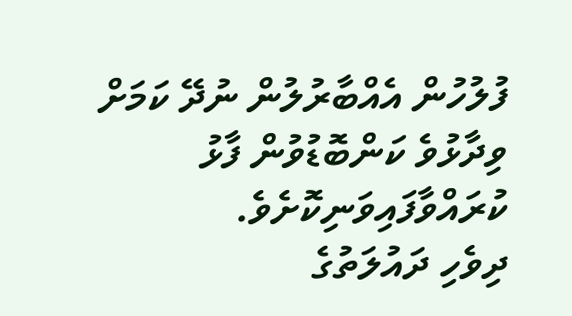ފުލުހުން އެއްބާރުލުން ނުދޭ ކަމަށް ވިދާޅުވެ ކަންބޮޑުވުން ފާޅު ކުރައްވާފައިވަނިކޮށެވެ.
ދިވެހި ދައުލަތުގެ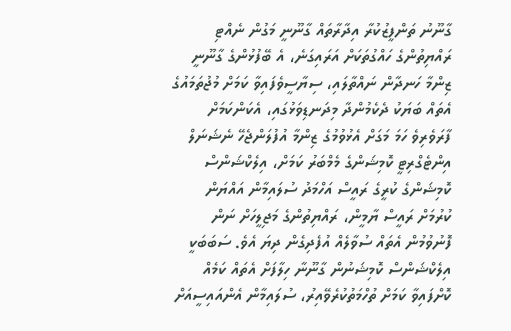ގާނޫނު ތަންފީޒުކުރާ އިދާރާތައް ގާނޫނީ މަގުން ނެއްޓި ރައްޔިތުންގެ ހައްގުތަކަށް އަރައިގަނެ، އެ ބޭފުޅުންގެ ގާނޫނީ ޒިންމާ ހަނދާން ނައްތާލައި، ސިޔާސީވެފައިވާ ކަމަށް މުޖުތަމައުގެ އެތައް ބަޔަކު ދެކެމުންދާ މިދަނޑިވަޅުގައި، އެކަންކަމަށް ފާރަވެރިވެ ހަމަ މަގަށް އެޅުވުމުގެ ޒިންމާ އުފުލަންޖެހޭ ނެޝަނަލް އިންޓެގްރިޓީ ކޮމިޝަންގެ މެމްބަރު ކަމަށް، އިލެކްޝަންސް ކޮމިޝަންގެ ކުރީގެ ރައީސް އަހްމަދު ސުލައިމާން އައްޔަން ކުރުމަށް ރައީސް ޔާމީން، ރައްޔިތުންގެ މަޖިލީހަށް ނަން ފޮނުވުމުން އެތައް ސުވާލެއް އުފެދިގެން ދިޔަ އެވެ. ސަބަބަކީ އިލެކްޝަންސް ކޮމިޝަނުން ގާނޫނާ ހިލާފަށް އެތައް ކަމެއް ކޮށްފައިވާ ކަމަށް ތުހްމަތުކުރެވޭއިރު، ސުލައިމާން އެންއައިސީއަށް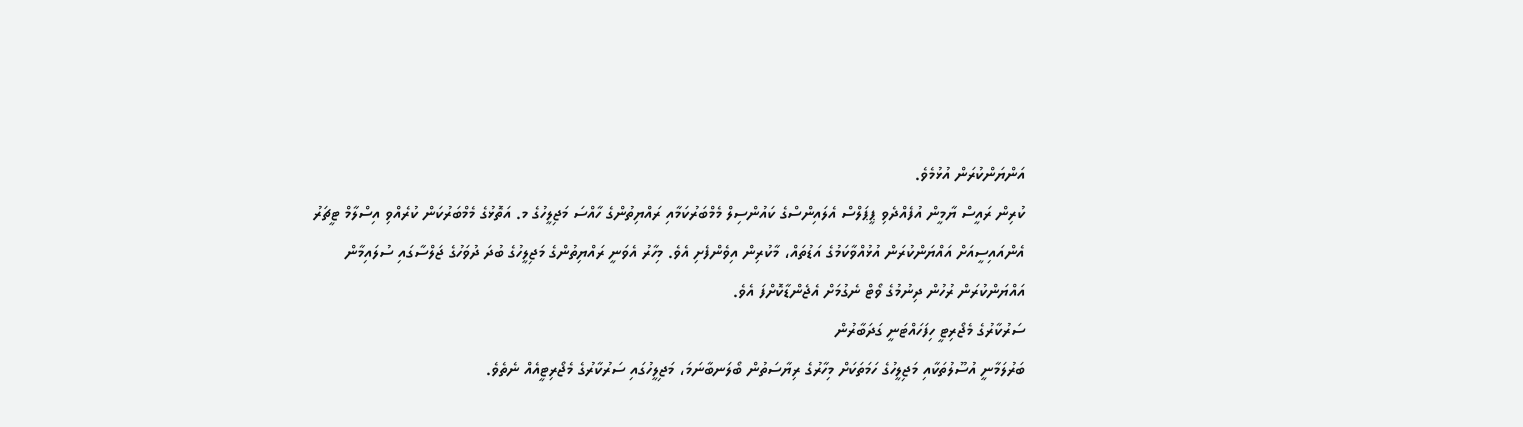އަންޔަންކުރަން އުޅުމެވެ.
ކުރިން ރައީސް ޔާމީން އުފެއްދެވި ޕީޕަލްސް އެލައިންސްގެ ކައުންސިލް މެމްބަރުކަމާއި ރައްޔިތުންގެ ހާއްސަ މަޖިލީހުގެ މ. އަތޮޅުގެ މެމްބަރުކަން ކުރެއްވި އިސްލާމް ޓީޗަރު އެންއައިސީއަށް އައްޔަންކުރަން އުޅުއްވާކަމުގެ އަޑުތައް، މާކުރިން އިވެންފެށި އެވެ. މިހާރު އެވަނީ ރައްޔިތުންގެ މަޖިލީހުގެ ބުދަ ދުވަހުގެ ޖަލްސާގައި ސުލައިމާން އައްޔަންކުރަން ރުހުން ދިނުމުގެ ވޯޓް ނެގުމަށް އެޖެންޑާކޮށްފަ އެވެ.
ސަރުކާރުގެ މެޖޯރިޓީ ހިފަހައްޓަނީ ގަދަބާރުން
ބަރުލަމާނީ އުސޫލުތަކާއި މަޖިލީހުގެ ހަމަތަކަށް މިހާރުގެ ރިޔާސަތުން ބޯލަނބާނަމަ، މަޖިލީހުގައި ސަރުކާރުގެ މެޖޯރިޓީއެއް ނެތެވެ.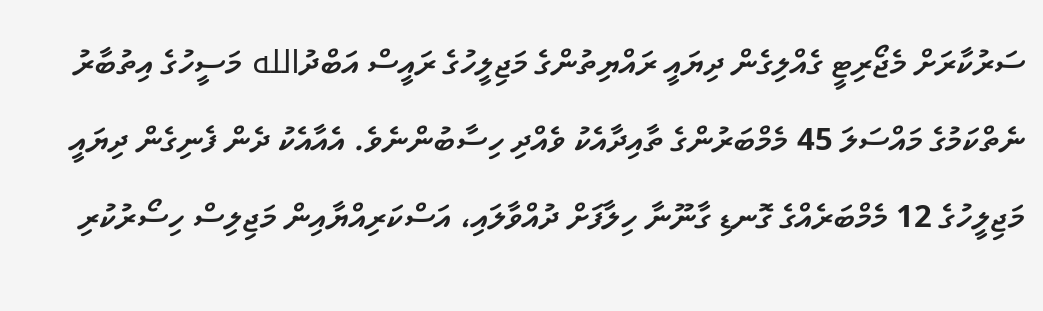ސަރުކާރަށް މެޖޯރިޓީ ގެއްލިގެން ދިޔައީ ރައްޔިތުންގެ މަޖިލީހުގެ ރައީސް އަބްދުالله މަސީހުގެ އިތުބާރު ނެތްކަމުގެ މައްސަލަ 45 މެމްބަރުންގެ ތާއިދާއެކު ވެއްދި ހިސާބުންނެވެ. އެއާއެކު ދެން ފެނިގެން ދިޔައީ މަޖިލީހުގެ 12 މެމްބަރެއްގެ ގޮނޑި ގާނޫނާ ހިލާފަށް ދުއްވާލައި، އަސްކަރިއްޔާއިން މަޖިލިސް ހިސޯރުކުރި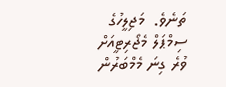ތަނެވެ.  މަޖިލީހުގެ ސިމްޕަލް މެޖޯރިޓީއަށް ވުރެ ގިނަ މެމްބަރުން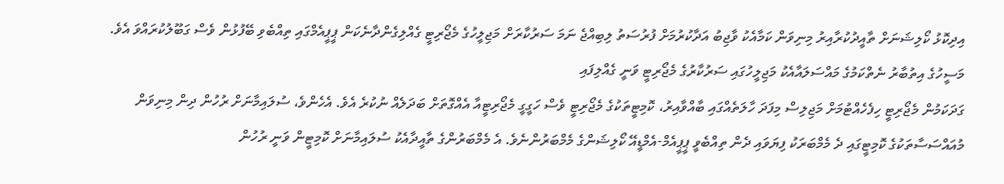އިދިކޮޅު ކޯލިޝަނަށް ތާއީދުކުރާއިރު މިނިވަން ކަމާއެކު ވާޖިބު އަދާކުރުމަށް ފުރުސަތު ލިބިއްޖެ ނަމަ ސަރުކާރަށް މަޖިލީހުގެ މެޖޯރިޓީ ގެއްލިގެންދާނެކަން ޕީޕީއެމްގައި ތިއްބެވި ބޭފުޅުން ވެސް ގަބޫލުކުރައްވަ އެވެ.
މަސީހުގެ އިތުބާރު ނެތްކަމުގެ މައްސަލައާއެކު މަޖިލީހުގައި ސަރުކާރުގެ މެޖޯރިޓީ ވަނީ ގެއްލިފައި
ގަދަކަމުން މެޖޯރިޓީ ހިފެހެއްޓުމަށް މަޖިލިސް މިފަދަ ހާލަތެއްގައި ބާއްވާއިރު، ކޮމިޓީތަކުގެ މެޖޯރިޓީ ވެސް ހަގީގީ މެޖޯރިޓީއާ އެއްގޮތަށް ބަދަލެއް ނުކުރެ އެވެ. އެހެންވެ، ސުލައިމާނަށް ރުހުން ދިން މިނިވަން މުއައްސަސާތަކުގެ ކޮމިޓީގައި ދެ މެމްބަރަކު ފިޔަވައި ދެން ތިއްބެވީ ޕީޕީއެމް-އެމްޑީއޭ ކޯލިޝަންގެ މެމްބަރުންނެވެ. އެ މެމްބަރުންގެ ތާއީދާއެކު ސުލައިމާނަށް ކޮމިޓީން ވަނީ ރުހުން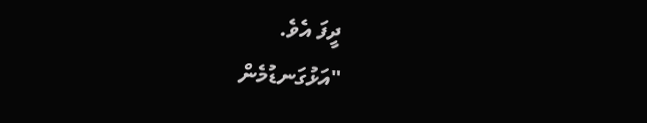ދީފަ އެވެ.
"އަޅުގަނޑުމެން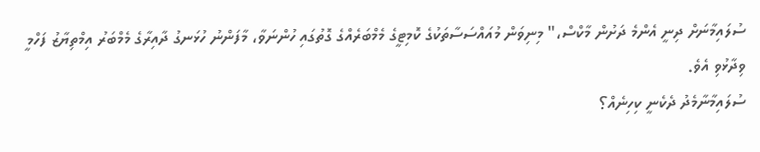ސުލައިމާނަށް ދިނީ އެންމެ ދަށުން މާކްސް،" މިނިވަން މުއައްސަސާތަކުގެ ކޮމިޓީގެ މެމްބަރެއްގެ ގޮތުގައި ހުންނަވާ، މާފަންނު ހުޅަނގު ދާއިރާގެ މެމްބަރު އިމްތިޔާޒު ފަހްމީ ވިދާޅުވި އެވެ.
ސުލައިމާނާމެދު ދެކެނީ ކިހިނެއް؟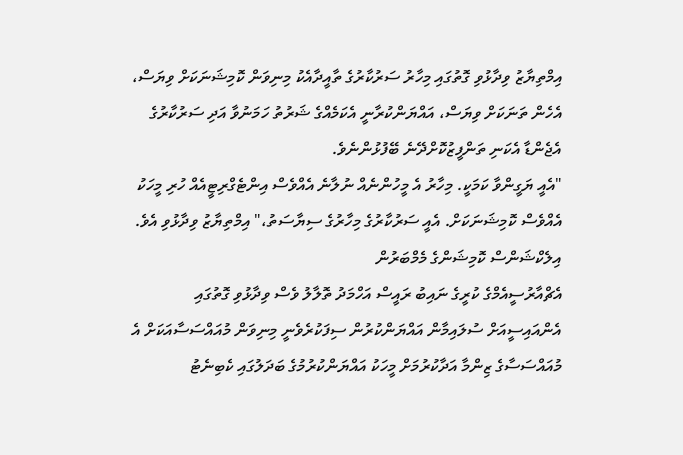އިމްތިޔާޒު ވިދާޅުވި ގޮތުގައި މިހާރު ސަރުކާރުގެ ތާއީދާއެކު މިނިވަން ކޮމިޝަނަކަށް ވިޔަސް، އެހެން ތަނަކަށް ވިޔަސް، އައްޔަންކުރާނީ އެކަމެއްގެ ޝަރުތު ހަމަނުވާ އަދި ސަރުކާރުގެ އެޖެންޑާ އެކަނި ތަންފީޒުކޮށްދޭނެ ބޭފުޅުންނެވެ.
"އެއީ ޔަގީންވާ ކަމަކީ. މިހާރު އެ މީހުންނެއް ނުލާނެ އެއްވެސް އިންޓެގްރިޓީއެއް ހުރި މީހަކު އެއްވެސް ކޮމިޝަނަކަށް. އެއީ ސަރުކާރުގެ މިހާރުގެ ސިޔާސަތު،" އިމްތިޔާޒު ވިދާޅުވި އެވެ.
އިލެކްޝަންސް ކޮމިޝަންގެ މެމްބަރުން
އެޗްއާރުސީއެމްގެ ކުރީގެ ނައިބު ރައީސް އަހްމަދު ތޮލާލު ވެސް ވިދާޅުވި ގޮތުގައި އެންއައިސީއަށް ސުލައިމާން އައްޔަންކުރުން ސިފަކުރެވެނީ މިނިވަން މުއައްސަސާއަކަށް އެ މުއައްސަސާގެ ޒިންމާ އަދާކުރުމަށް މީހަކު އައްޔަންކުރުމުގެ ބަދަލުގައި ކެބިނެޓު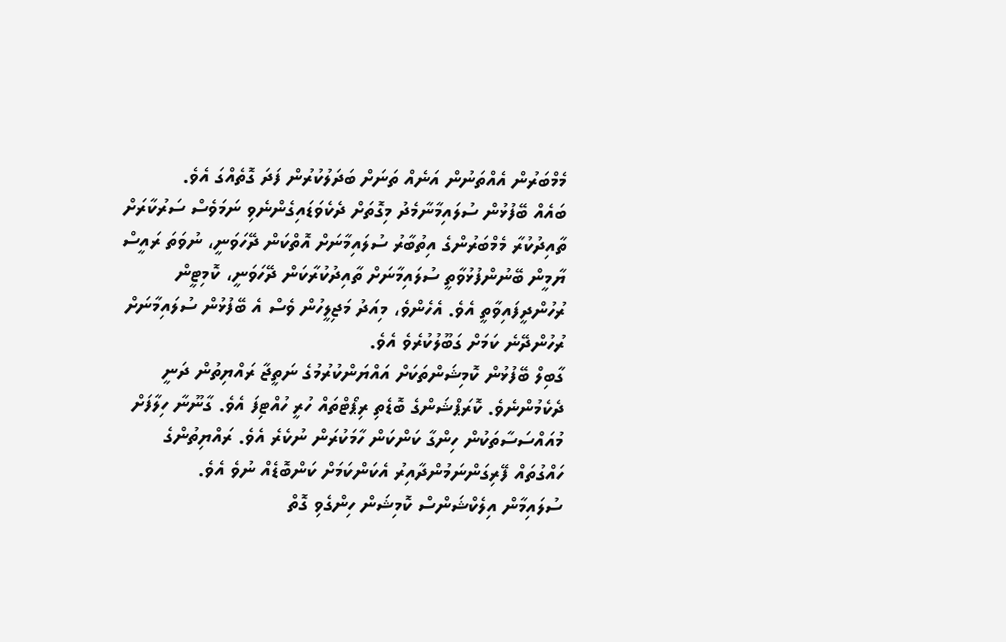މެމްބަރުން އެއްތަނުން އަނެއް ތަނަށް ބަދަލުކުރުން ފަދަ ގޮތެއްގަ އެވެ.
ބައެއް ބޭފުޅުން ސުލައިމާނާމެދު މިގޮތަށް ދެކެވަޑައިގެންނެވި ނަމަވެސް ސަރުކާރަށް ތާއިދުކުރާ މެމްބަރުންގެ އިތުބާރު ސުލައިމާނަށް އޮތްކަން ދޭހަވަނީ، ނުވަތަ ރައީސް ޔާމީން ބޭނުންފުޅުވާތީ ސުލައިމާނަށް ތާއިދުކުރާކަން ދޭހަވަނީ، ކޮމިޓީން ރުހުންދީފައިވާތީ އެވެ. އެހެންވެ، މިއަދު މަޖިލީހުން ވެސް އެ ބޭފުޅުން ސުލައިމާނަށް ރުހުންދޭނެ ކަމަށް ގަބޫލުކުރެވެ އެވެ.
ގާބިލް ބޭފުޅުން ކޮމިޝަންތަކަށް އައްޔަންކުރުމުގެ ނަތީޖާ ރައްޔިތުން ދަނީ ދެކެމުންނެވެ. ކޮރަޕްޝަންގެ ބޮޑެތި ރިޕޯޓްތައް ހުރީ ހުއްޓިފަ އެވެ. ގާނޫނާ ހިލާފަށް މުއައްސަސާތަކުން ހިންގާ ކަންކަން ހާމަކުރަން ނުކެރެ އެވެ. ރައްޔިތުންގެ ހައްގުތައް ފޭރިގަންނަމުންދާއިރު އެކަންކަމަށް ކަންބޮޑެއް ނުވެ އެވެ.
ސުލައިމާން އިލެކްޝަންސް ކޮމިޝަން ހިންގެވި ގޮތް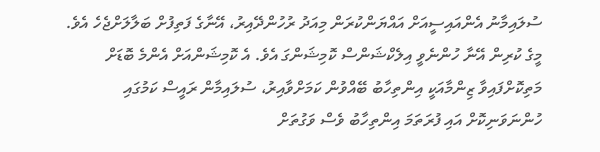ސުލައިމާނު އެންއައިސީއަށް އައްޔަންކުރަން މިއަދު ރުހުންދޭއިރު، އޭނާގެ ފަތިފުށް ބަލާލަށްޖެހެ އެވެ. މީގެ ކުރިން އޭނާ ހުންނެވީ އިލެކްޝަންސް ކޮމިޝަންގަ އެވެ. އެ ކޮމިޝަންއަށް އެންމެ ބޮޑަށް މަތިކޮށްފައިވާ ޒިންމާއަކީ އިންތިހާބު ބޭއްވުން ކަމަށްވާއިރު، ސުލައިމާން ރައީސް ކަމުގައި ހުންނަވަނިކޮށް އައި ފުރަތަމަ އިންތިހާބު ވެސް ވަގުތަށް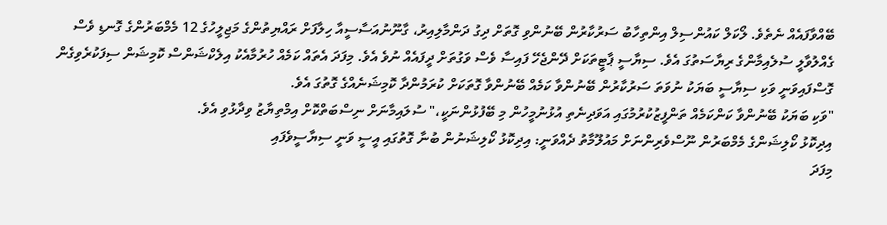ބޭއްވާފައެއް ނެތެވެ. ލޯކަލް ކައުންސިލް އިންތިހާބު ސަރުކާރުން ބޭނުންވި ގޮތަށް ދިގު ދަންމާލިއިރު، ގާނޫނުއަސާސީއާ ހިލާފަށް ރައްޔިތުންގެ މަޖިލީހުގެ 12 މެމްބަރުންގެ ގޮނޑި ވެސް ގެއްލުވާލީ ސުލެއިމާންގެ ރިޔާސަތުގަ އެވެ. ސިޔާސީ ޕާޓީތަކަށް ދޭންޖެހޭ ފައިސާ ވެސް ވަގުތަށް ދީފައެއް ނުވެ އެވެ. މިފަދަ އެތައް ކަމެއް ހުރުމާއެކު އިލެކްޝަންސް ކޮމިޝަން ސިފަކުރެވިގެން ގޮސްފައިވަނީ ވަކި ސިޔާސީ ބަޔަކު ނުވަތަ ސަރުކާރުން ބޭނުންވާ ކަމެއް ބޭނުންވާ ގޮތަކަށް ކުރަމުންދާ ކޮމިޝަނެއްގެ ގޮތުގަ އެވެ.
"ވަކި ބަޔަކު ބޭނުންވާ ކަންކަމެއް ތަންފީޒުކުރުމުގައި އަވަދިނެތި އުޅުނުމީހުން މި ބޭފުޅުންނަކީ،" ސުލައިމާނަށް ނިސްބަތްކޮށް އިމްތިޔާޒު ވިދާޅުވި އެވެ.
އިދިކޮޅު ކޯލިޝަންގެ މެމްބަރުން ނޫސްވެރިންނަށް މައުލޫމާތު ދެއްވަނީ: އިދިކޮޅު ކޯލިޝަނުން ބުނާ ގޮތުގައި އީސީ ވަނީ ސިޔާސީވެފައި
މިފަދަ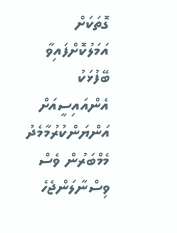ގޮތަކަށް އަމަލުކޮށްފައިވާ ބޭފުޅަކު އެންއައިސީއަށް އަންޔަންކުރުމާމެދު މެމްބަރުން ވެސް ވިސްނާލަންޖެހެ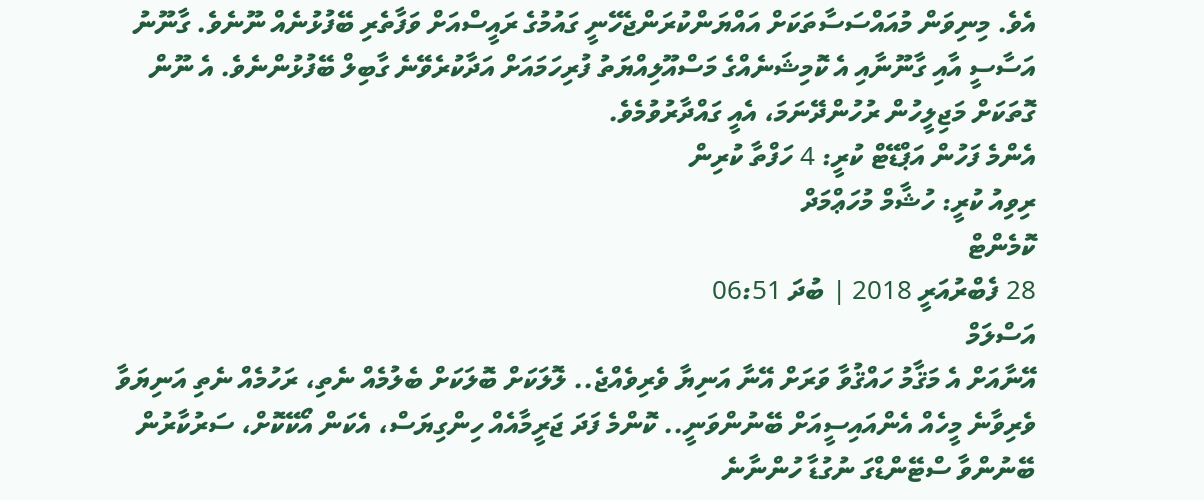އެވެ. މިނިވަން މުއައްސަސާތަކަށް އައްޔަންކުރަންޖެހޭނީ ގައުމުގެ ރައީސްއަށް ވަފާތެރި ބޭފުޅުނެއް ނޫނެވެ. ގާނޫނު އަސާސީ އާއި ގާނޫނާއި އެ ކޮމިޝަނެއްގެ މަސްއޫލިއްޔަތު ފުރިހަމައަށް އަދާކުރެވޭނެ ގާބިލް ބޭފުޅުންނެވެ. އެ ނޫން ގޮތަކަށް މަޖިލީހުން ރުހުންދޭނަމަ، އެއީ ގައްދާރުވުމެވެ.
އެންމެ ފަހުން އަޕްޑޭޓް ކުރީ: 4 ހަފްތާ ކުރިން
ރިވިއު ކުރީ: ހުޝާމް މުހަޢްމަދް
ކޮމެންޓް
28 ފެބްރުއަރީ 2018 | ބުދަ 06:51
އަސްލަމް
އޭނާއަށް އެ މަޤާމު ހައްޤުވާ ވަރަށް އޭނާ އަނިޔާ ވެރިވެއްޖެ.. ލޮލަކަށް ބޮލަކަށް ބެލުމެއް ނެތި، ރަހުމެއް ނެތި އަނިޔަވާ ވެރިވާނެ މީހެއް އެންއައިސީއަށް ބޭނުންވަނީ.. ކޮންމެ ފަދަ ޖަރީމާއެއް ހިންގިޔަސް، އެކަން އޯކޭކޮށް، ސަރުކާރުން ބޭނުންވާ ސްޓޭންޑްގަ ނުގުޑާ ހުންނާނެ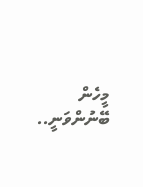މީހެން ބޭނުންވަނީ..